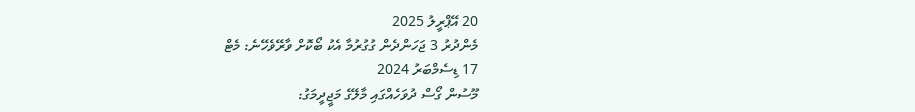20 އޭޕްރީލު 2025
މެންދުރު 3 ޖަހަންދެން ގުގުރުމާ އެކު ބޯކޮށް ވާރޭވެހޭނެ: މެޓް
17 ޑިސެމްބަރު 2024
މޫސުން ގޯސް ދުވަހެއްގައި މާލޭގެ މަޖީދީމަގު: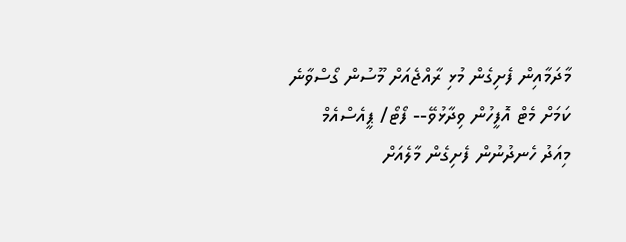މާދަމާއިން ފެށިގެން މުޅި ރާއްޖެއަށް މޫސުން ގޯސްވާނެ ކަމަށް މެޓް އޮފީހުން ވިދާޅުވޭ-- ފޯޓޯ/ ޕީއެސްއެމް
މިއަދު ހެނދުނުން ފެށިގެން މާލެއަށް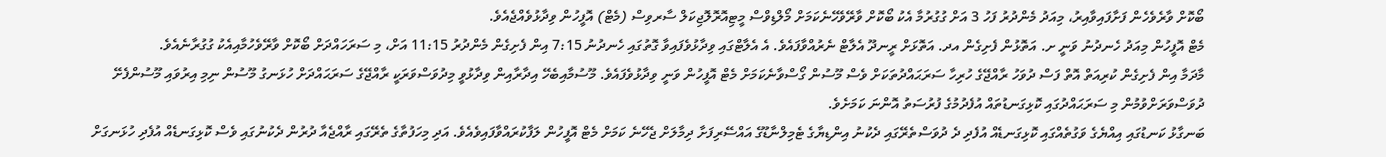ބޯކޮށް ވާރެވެހެން ފަށާފައިވާއިރު، މިއަދު މެންދުރު ފަހު 3 އަށް ގުގުރުމާ އެކު ބޯކޮށް ވާރޭވެހޭނެކަމަށް މޯލްޑިވްސް މީޓިއޮރޮލޮޖިކަލް ސާރވިސް (މެޓް) އޮފީހުން ވިދާޅުވެއްޖެއެވެ.
މެޓް އޮފީހުން މިއަދު ހެނދުނު ވަނީ ށ. އަތޮޅުން ފެށިގެން އދ. އަތޮޅަށް ރީނދޫ އެލާޓް ނެރުއްވާފައެވެ. އެ އެލާޓްގައި ވިދާޅުވެފައިވާ ގޮތުގައި ހެނދުނު 7:15 އިން ފެށިގެން މެންދުރު 11:15 އަށް، މި ސަރަހައްދަށް ބޯކޮށް ވާރޭވެހުމާއިއެކު ގުގުރާނެއެވެ.
މާދަމާ އިން ފެށިގެން ކުރިއަތް އޮތް ފަސް ދުވަހު ރާއްޖޭގެ ހުރިހާ ސަރަޙައްދުތަކަށް ވެސް މޫސުން ގޯސްވާނެކަމަށް މެޓް އޮފީހުން ވަނީ ވިދާޅުވެފައެވެ. މޫސުމާއިބެހޭ އިދާރާއިން ވިދާޅުވީ މިދުވަސްވަރަކީ ރާއްޖޭގެ ސަރަޙައްދަށް ހުޅަނގު މޫސުން ނިމި އިރުވައި މޫސުންފެށޭ ދުވަސްވަރަށްވުމުން މި ސަރަޙައްދުގައި ކޮޅިގަނޑުތައް އުފެދުމުގެ ފުރުސަތު އޮންނަ ކަމަށެވެ.
ބަނގާޅު ކަނޑުގައި އިއްޔެގެ ވަގުތެއްގައި ކޮޅިގަނޑެއް އުފެދި ދެ ދުވަސްތެރޭގައި ދެކުނު އިންޑިޔާގެ ޓެމިލްނާޑޫގެ އައްސޭރިފަށާ ދިމާލަށް ޖެހޭނެ ކަމަށް މެޓް އޮފީހުން ލަފާކުރައްވާފައިވެއެވެ. އަދި މިހަފުތާގެ ތެރޭގައި ރާއްޖެއާ ދުރުން ދެކުނުގައި ވެސް ކޮޅިގަނޑެއް އުފެދި ހުޅަނގަށް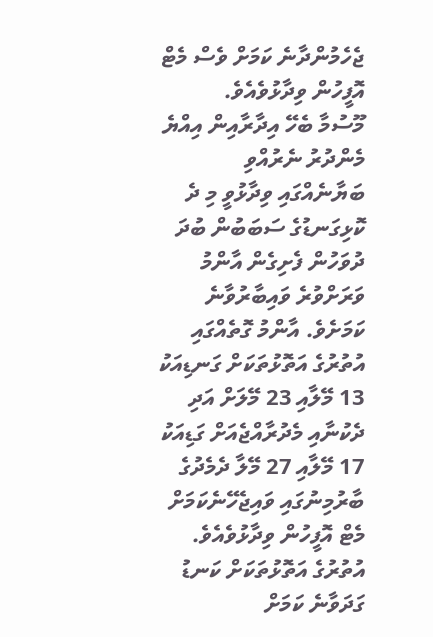ޖެހެމުންދާނެ ކަމަށް ވެސް މެޓް އޮފީހުން ވިދާޅުވެއެވެ.
މޫސުމާ ބެހޭ އިދާރާއިން އިއްޔެ މެންދުރު ނެރުއްވި ބަޔާނެއްގައި ވިދާޅުވީ މި ދެ ކޮޅިގަނޑުގެ ސަބަބުން ބުދަ ދުވަހުން ފެށިގެން އާންމު ވަރަށްވުރެ ވައިބާރުވާނެ ކަމަށެވެ. އާންމު ގޮތެއްގައި އުތުރުގެ އަތޮޅުތަކަށް ގަނޑިއަކު 13 މޭލާއި 23 މޭލަށް އަދި ދެކުނާއި މެދުރާއްޖެއަށް ގަޑިއަކު 17 މޭލާއި 27 މޭލާ ދެމެދުގެ ބާރުމިނުގައި ވައިޖެހޭނެކަމަށް މެޓް އޮފީހުން ވިދާޅުވެއެވެ. އުތުރުގެ އަތޮޅުތަކަށް ކަނޑު ގަދަވާނެ ކަމަށް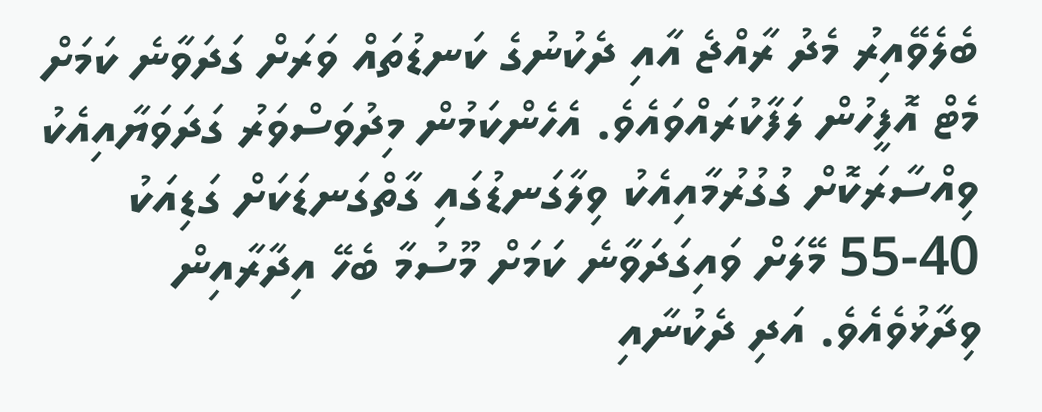ބެލެވޭއިރު މެދު ރާއްޖެ އާއި ދެކުނުގެ ކަނޑުތައް ވަރަށް ގަދަވާނެ ކަމަށް މެޓް އޮފީހުން ލަފާކުރައްވައެވެ. އެހެންކަމުން މިދުވަސްވަރު ގަދަވަޔާއިއެކު ވިއްސާރަކޮށް ގުގުރުމާއިއެކު ވިލާގަނޑުގައި ގާތްގަނޑަކަށް ގަޑިއަކު 40-55 މޭލަށް ވައިގަދަވާނެ ކަމަށް މޫސުމާ ބެހޭ އިދާރާއިން ވިދާޅުވެއެވެ. އަދި ދެކުނާއި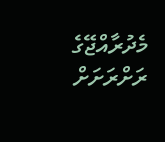މެދުރާއްޖޭގެ ރަށްރަށަށް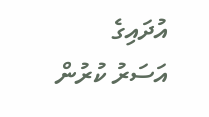އުދައިގެ އަސަރު ކުރުން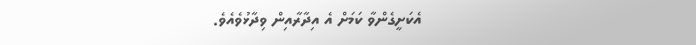އެކަށީގެންވާ ކަމަށް އެ އިދާރާއިން ވިދާޅުވެއެވެ.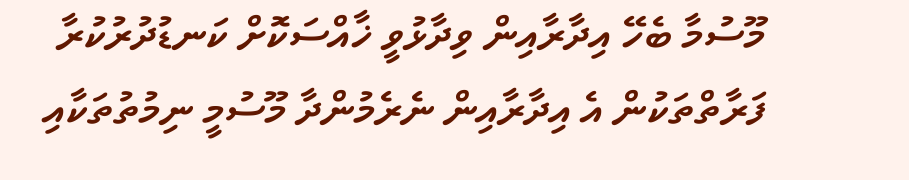މޫސުމާ ބެހޭ އިދާރާއިން ވިދާޅުވީ ޚާއްސަކޮށް ކަނޑުދުރުކުރާ ފަރާތްތަކުން އެ އިދާރާއިން ނެރެމުންދާ މޫސުމީ ނިމުތުތަކާއި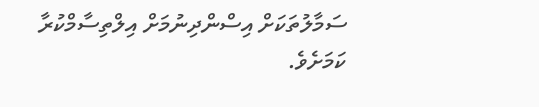ސަމާލުތަކަށް އިސްންދިނުމަށް އިލްތިސާމްކުރާ ކަމަށެވެ.